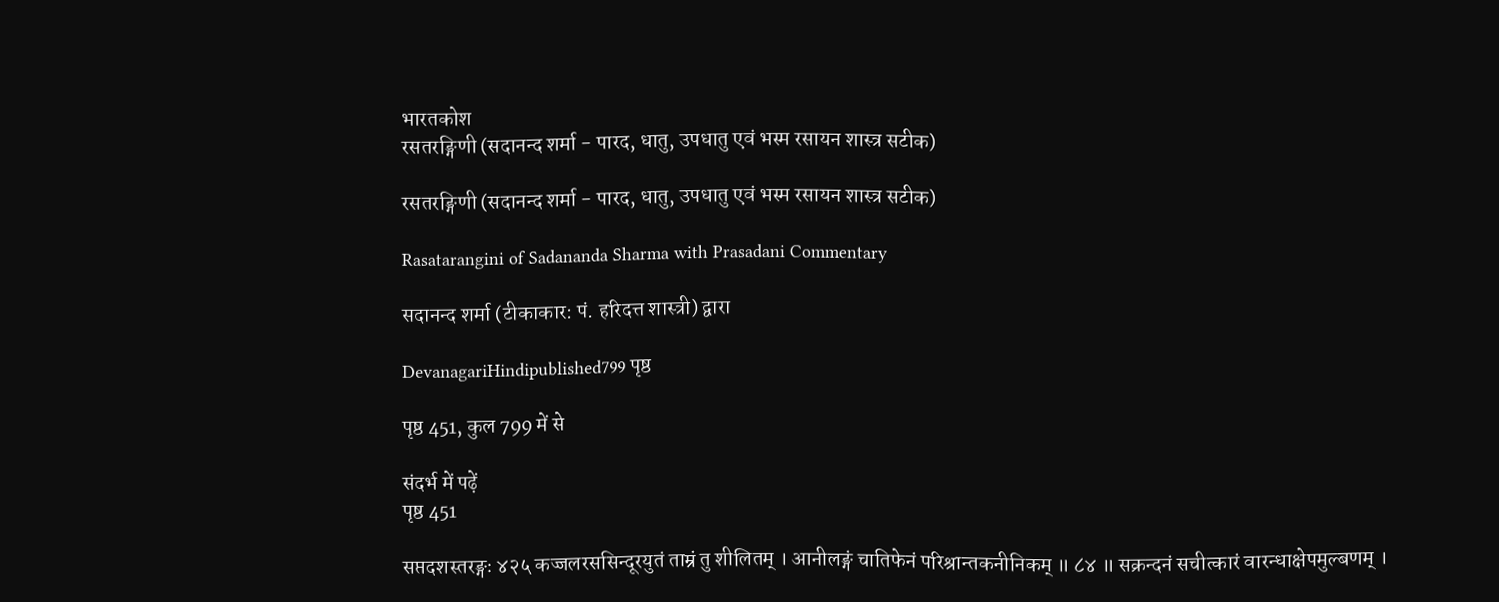भारतकोश
रसतरङ्गिणी (सदानन्द शर्मा - पारद, धातु, उपधातु एवं भस्म रसायन शास्त्र सटीक)

रसतरङ्गिणी (सदानन्द शर्मा - पारद, धातु, उपधातु एवं भस्म रसायन शास्त्र सटीक)

Rasatarangini of Sadananda Sharma with Prasadani Commentary

सदानन्द शर्मा (टीकाकार: पं. हरिदत्त शास्त्री) द्वारा

DevanagariHindipublished799 पृष्ठ

पृष्ठ 451, कुल 799 में से

संदर्भ में पढ़ें
पृष्ठ 451

सप्तदशस्तरङ्गः ४२५ कज्जलरससिन्दूरयुतं ताम्रं तु शीलितम् । आनीलङ्गं चातिफेनं परिश्रान्तकनीनिकम् ॥ ८४ ॥ सक्रन्दनं सचीत्कारं वारन्धाक्षेपमुल्बणम् ।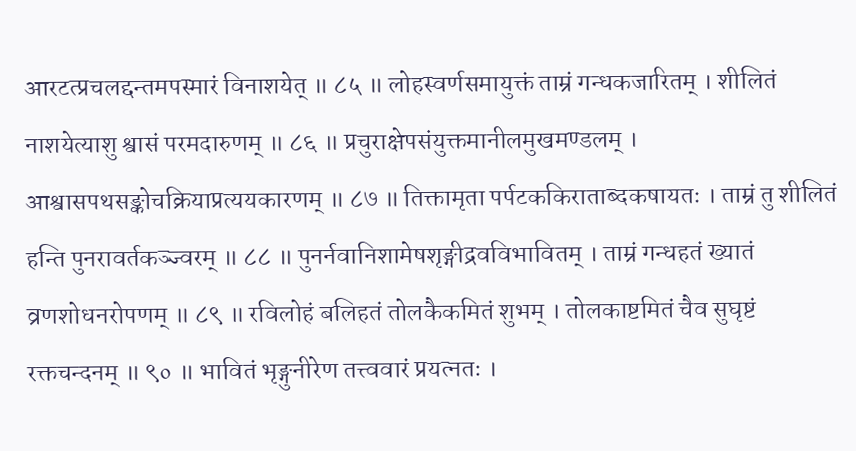आरटत्प्रचलद्दन्तमपस्मारं विनाशयेत् ॥ ८५ ॥ लोहस्वर्णसमायुक्तं ताम्रं गन्धकजारितम् । शीलितं नाशयेत्याशु श्वासं परमदारुणम् ॥ ८६ ॥ प्रचुराक्षेपसंयुक्तमानीलमुखमण्डलम् । आश्वासपथसङ्कोचक्रियाप्रत्ययकारणम् ॥ ८७ ॥ तिक्तामृता पर्पटककिराताब्दकषायतः । ताम्रं तु शीलितं हन्ति पुनरावर्तकञ्ज्वरम् ॥ ८८ ॥ पुनर्नवानिशामेषशृङ्गीद्रवविभावितम् । ताम्रं गन्धहतं ख्यातं व्रणशोधनरोपणम् ॥ ८९ ॥ रविलोहं बलिहतं तोलकैकमितं शुभम् । तोलकाष्टमितं चैव सुघृष्टं रक्तचन्दनम् ॥ ९० ॥ भावितं भृङ्गुनीरेण तत्त्ववारं प्रयत्नतः ।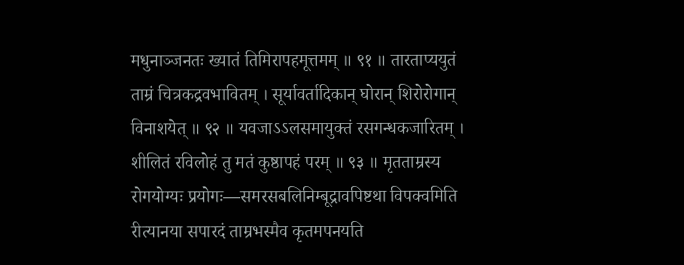मधुनाञ्जनतः ख्यातं तिमिरापहमूत्तमम् ॥ ९१ ॥ तारताप्ययुतं ताम्रं चित्रकद्रवभावितम् । सूर्यावर्तादिकान् घोरान् शिरोरोगान् विनाशयेत् ॥ ९२ ॥ यवजाऽऽलसमायुक्तं रसगन्धकजारितम् । शीलितं रविलोहं तु मतं कुष्ठापहं परम् ॥ ९३ ॥ मृतताम्रस्य रोगयोग्यः प्रयोगः—समरसबलिनिम्बूद्रावपिष्टथा विपक्वमिति रीत्यानया सपारदं ताम्रभस्मैव कृतमपनयति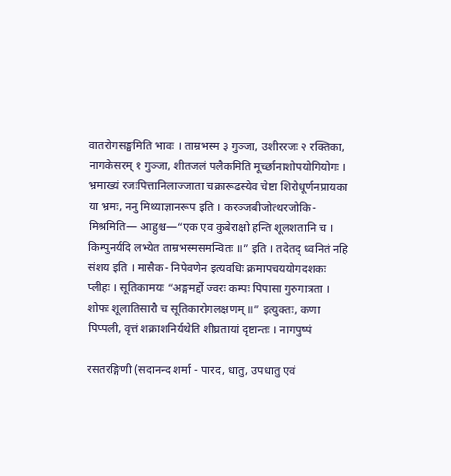वातरोगसङ्घमिति भावः । ताम्रभस्म ३ गुञ्जा, उशीररजः २ रक्तिका, नागकेसरम् १ गुञ्जा, शीतजलं पलैकमिति मूर्च्छानाशोपयोगियोगः । भ्रमाख्यं रजःपित्तानिलाज्जाता चक्रारूढस्येव चेष्टा शिरोधूर्णनप्रायका या भ्रमः, ननु मिथ्याज्ञानरूप इति । करञ्जबीजोत्थरजोकि- मिश्रमिति— आहुश्च—“एक एव कुबेराक्षो हन्ति शूलशतानि च । किम्पुनर्यदि लभ्येत ताम्रभस्मसमन्वितः ॥” इति । तदेतद् ध्वनितं नहि संशय इति । मासैक- निपेवणेन इत्यवधिः क्रमापचययोगदशकः प्लीहः । सूतिकामयः “अङ्गमर्द्दो ज्वरः कम्पः पिपासा गुरुगात्रता । शोफः शूलातिसारौ च सूतिकारोगलक्षणम् ॥” इत्युक्तः, कणा पिप्पली, वृत्तं शक्राशनिर्यथेति शीघ्रतायां दृष्टान्तः । नागपुष्पं

रसतरङ्गिणी (सदानन्द शर्मा - पारद, धातु, उपधातु एवं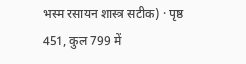भस्म रसायन शास्त्र सटीक) · पृष्ठ 451, कुल 799 में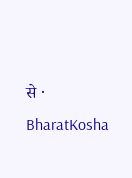से · BharatKosha